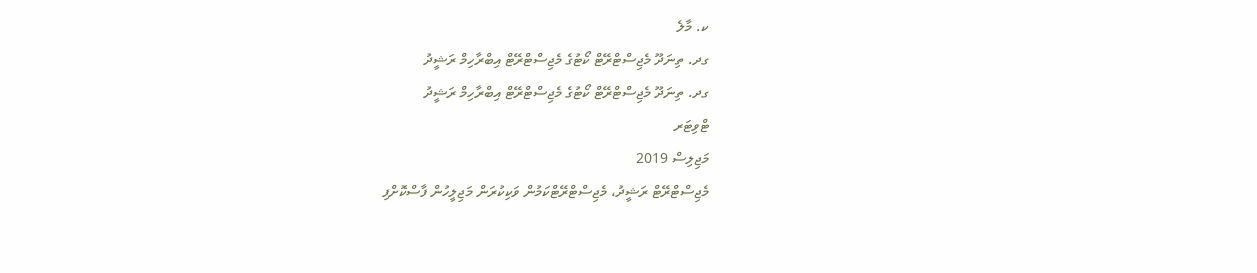ކ. މާލެ
ގދ. ތިނަދޫ މެޖިސްޓްރޭޓް ކޯޓުގެ މެޖިސްޓްރޭޓް އިބްރާހިމް ރަޝީދު
ގދ. ތިނަދޫ މެޖިސްޓްރޭޓް ކޯޓުގެ މެޖިސްޓްރޭޓް އިބްރާހިމް ރަޝީދު
ޓްވިޓަރ
މަޖިލިސް 2019
މެޖިސްޓްރޭޓް ރަޝީދު، މެޖިސްޓްރޭޓްކަމުން ވަކިކުރަން މަޖިލީހުން ފާސްކޮށްފި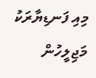މިއި ފަނޑިޔާރަކު މަޖިލީހުން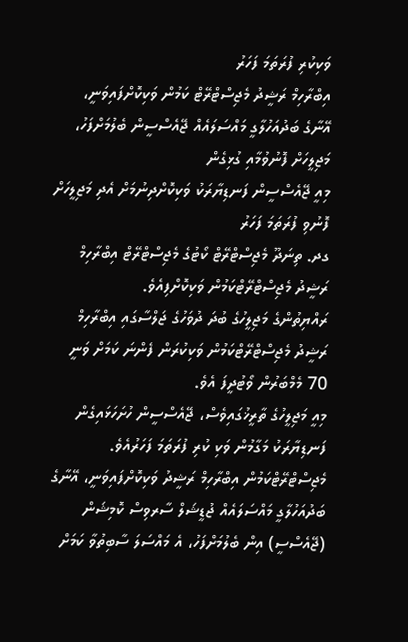ވަކިކުރި ފުރަތަމަ ފަހަރު
އިބްރާހިމް ރަޝީދު މެޖިސްޓްރޭޓް ކަމުން ވަކިކޮށްފައިވަނީ، އޭނާގެ ބަދުއަހުލާގީ މައްސަލައެއް ޖޭއެސްސީން ބެލުމަށްފަހު، މަޖިލީހަށް ފޮނުވުމާއި ގުޅިގެން
މިއީ ޖޭއެސްސީން ފަނޑިޔާރަކު ވަކިކޮށްދިނުމަށް އެދި މަޖިލީހަށް ފޮނުވި ފުރަތަމަ ފަހަރު
ގދ. ތިނަދޫ މެޖިސްޓްރޭޓް ކޯޓުގެ މެޖިސްޓްރޭޓް އިބްރާހިމް ރަޝީދު މެޖިސްޓްރޭޓްކަމުން ވަކިކޮށްފިއެވެ.
ރައްޔިތުންގެ މަޖިލީހުގެ ބުދަ ދުވަހުގެ ޖަލްސާގައި އިބްރާހިމް ރަޝީދު މެޖިސްޓްރޭޓްކަމުން ވަކިކުރަން ފެންނަ ކަމަށް ވަނީ 70 މެމްބަރުން ވޯޓުދީފަ އެވެ.
މިއީ މަޖިލީހުގެ ތާރީޚުގައިވެސް، ޖޭއެސްސީން ހުށަހަޅައިގެން ފަނޑިޔާރަކު މަގާމުން ވަކި ކުރި ފުރަތަމަ ފަހަރުއެވެ.
މެޖިސްޓްރޭޓްކަމުން އިބްރާހިމް ރަޝީދު ވަކިކޮށްފައިވަނީ، އޭނާގެ ބަދުއަހުލާގީ މައްސަލައެއް ޖުޑީޝަލް ސާރވިސް ކޮމިޝަން (ޖޭއެސްސީ) އިން ބެލުމަށްފަހު، އެ މައްސަލަ ސާބިތުވާ ކަމަށް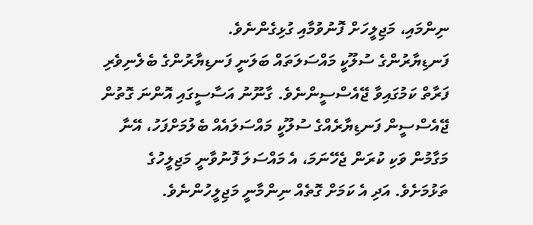ނިންމައި، މަޖިލީހަށް ފޮނުވުމާއި ގުޅިގެންނެވެ.
ފަނޑިޔާރުންގެ ސުލޫކީ މައްސަލަތައް ބަލަނީ ފަނޑިޔާރުންގެ ބެލެނިވެރި ފަރާތް ކަމުގައިވާ ޖޭއެސްސީންނެވެ. ގާނޫނު އަސާސީގައި އޮންނަ ގޮތުން ޖޭއެސްސީން ފަނޑިޔާރެއްގެ ސުލޫކީ މައްސަލައެއް ބެލުމަށްފަހު، އޭނާ މަގާމުން ވަކި ކުރަން ޖެހޭނަމަ، އެ މައްސަލަ ފޮނުވާނީ މަޖިލީހުގެ ތަޅުމަށެވެ. އަދި އެ ކަމަށް ގޮތެއް ނިންމާނީ މަޖިލީހުންނެވެ.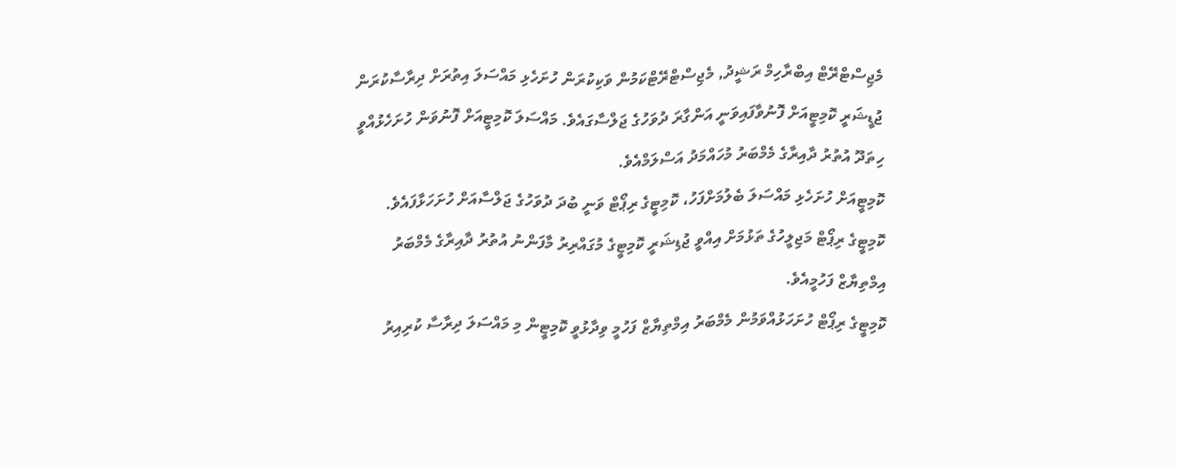މެޖިސްޓްރޭޓް އިބްރާހިމް ރަޝީދު, މެޖިސްޓްރޭޓްކަމުން ވަކިކުރަން ހުށަހެޅި މައްސަލަ އިތުރަށް ދިރާސާކުރަން ޖުޑީޝަރީ ކޮމިޓީއަށް ފޮނުވާފައިވަނީ އަންގާރަ ދުވަހުގެ ޖަލްސާގައެވެ. މައްސަލަ ކޮމިޓީއަށް ފޮނުވަން ހުށަހެޅުއްވީ ހިތަދޫ އުތުރު ދާއިރާގެ މެމްބަރު މުހައްމަދު އަސްލަމްއެވެ.
ކޮމިޓީއަށް ހުށަހެޅި މައްސަލަ ބެލުމަށްފަހު، ކޮމިޓީގެ ރިޕޯޓް ވަނީ ބުދަ ދުވަހުގެ ޖަލްސާއަށް ހުށަހަޅާފައެވެ. ކޮމިޓީގެ ރިޕޯޓް މަޖިލީހުގެ ތަޅުމަށް އިއްވީ ޖުޑިޝަރީ ކޮމިޓީގެ މުގައްރިރު މާފަންނު އުތުރު ދާއިރާގެ މެމްބަރު އިމްތިޔާޒް ފަހުމީއެވެ.
ކޮމިޓީގެ ރިޕޯޓް ހުށަހަޅުއްވަމުން މެމްބަރު އިމްތިޔާޒް ފަހުމީ ވިދާޅުވީ ކޮމިޓީން މި މައްސަލަ ދިރާސާ ކުރިއިރު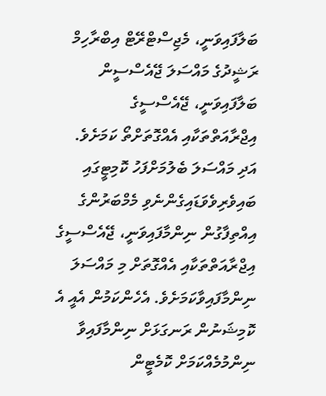ބަލާފައިވަނީ، މެޖިސްޓްރޭޓް އިބްރާހިމް ރަޝީދުގެ މައްސަލަ ޖޭއެސްސީން ބަލާފައިވަނީ، ޖޭއެސްސީގެ އިޖްރާއަތްތަކާއި އެއްގޮތަށްތޯ ކަމަށެވެ. އަދި މައްސަލަ ބެލުމަށްފަހު ކޮމިޓީގައި ބައިވެރިވެވަޑައިގެންނެވި މެމްބަރުންގެ އިއްތިފާގުން ނިންމާފައިވަނީ، ޖޭއެސްސީގެ އިޖްރާއަތްތަކާއި އެއްގޮތަށް މި މައްސަލަ ނިންމާފައިވާކަމަށެވެ. އެހެންކަމުން އެއީ އެ ކޮމިޝަނުން ރަނގަޅަށް ނިންމާފައިވާ ނިންމުމެއްކަމަށް ކޮމެޓީން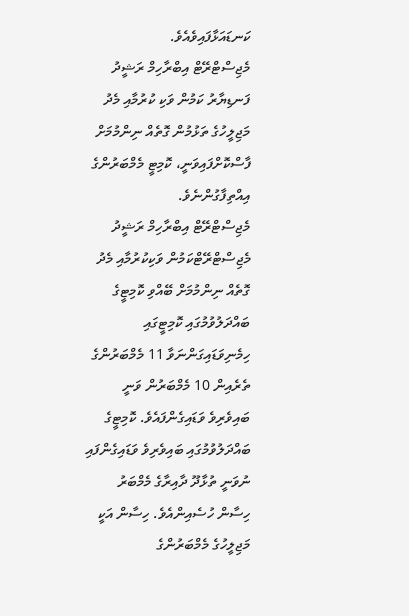ކަނޑައަޅާފައިވެއެވެ.
މެޖިސްޓްރޭޓް އިބްރާހިމް ރަޝީދު ފަނޑިޔާރު ކަމުން ވަކި ކުރުމާއި މެދު މަޖިލީހުގެ ތަޅުމުން ގޮތެއް ނިންމުމަށް ފާސްކޮށްފައިވަނީ، ކޮމިޓީ މެމްބަރުންގެ އިއްތިފާގުންނެވެ.
މެޖިސްޓްރޭޓް އިބްރާހިމް ރަޝީދު މެޖިސްޓްރޭޓްކަމުން ވަކިކުރުމާއި މެދު ގޮތެއް ނިންމުމަށް ބޭއްވި ކޮމިޓީގެ ބައްދަލުވުމުގައި ކޮމިޓީގައި ހިމެނިވަޑައިގަންނަވާ 11 މެމްބަރުންގެ ތެރެއިން 10 މެމްބަރުން ވަނީ ބައިވެރިވެ ވަޑައިގެންފައެވެ. ކޮމިޓީގެ ބައްދަލުވުމުގައި ބައިވެރިވެ ވަޑައިގެންފައި ނުވަނީ ތުޅާދޫ ދާއިރާގެ މެމްބަރު ހިސާން ހުސެއިންއެވެ. ހިސާން އަކީ މަޖިލީހުގެ މެމްބަރުންގެ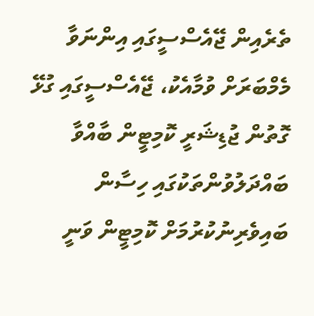ތެރެއިން ޖޭއެސްސީގައި އިންނަވާ މެމްބަރަށް ވުމާއެކު، ޖޭއެސްސީގައި ގުޅޭ ގޮތުން ޖުޑިޝަރީ ކޮމިޓީން ބާއްވާ ބައްދަލުވުންތަކުގައި ހިސާން ބައިވެރިނުކުރުމަށް ކޮމިޓީން ވަނީ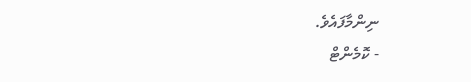ނިންމާފައެވެ.
- ކޮމެންޓް